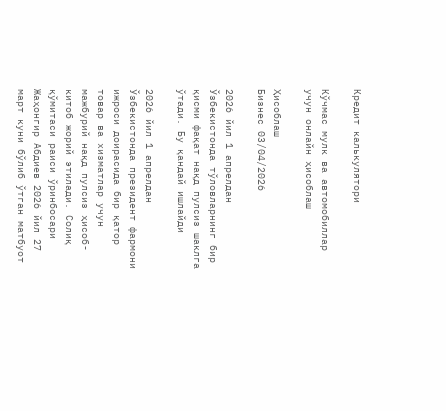Кредит калькулятори

Кўчмас мулк ва автомобиллар учун онлайн ҳисоблаш

Ҳисоблаш
Бизнес 03/04/2026

2026 йил 1 апрелдан Ўзбекистонда тўловларнинг бир қисми фақат нақд пулсиз шаклга ўтади. Бу қандай ишлайди

2026 йил 1 апрелдан Ўзбекистонда президент фармони ижроси доирасида бир қатор товар ва хизматлар учун мажбурий нақд пулсиз ҳисоб-китоб жорий этилади. Солиқ қўмитаси раиси ўринбосари Жаҳонгир Абдиев 2026 йил 27 март куни бўлиб ўтган матбуот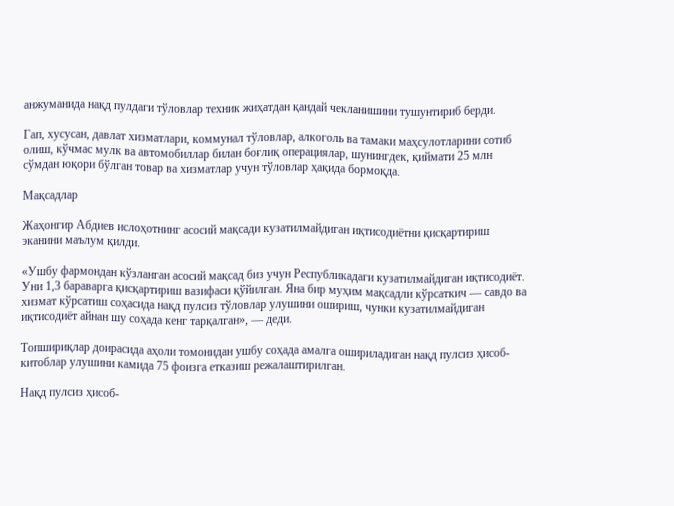анжуманида нақд пулдаги тўловлар техник жиҳатдан қандай чекланишини тушунтириб берди.

Гап, хусусан, давлат хизматлари, коммунал тўловлар, алкоголь ва тамаки маҳсулотларини сотиб олиш, кўчмас мулк ва автомобиллар билан боғлиқ операциялар, шунингдек, қиймати 25 млн сўмдан юқори бўлган товар ва хизматлар учун тўловлар ҳақида бормоқда.

Мақсадлар

Жаҳонгир Абдиев ислоҳотнинг асосий мақсади кузатилмайдиган иқтисодиётни қисқартириш эканини маълум қилди.

«Ушбу фармондан кўзланган асосий мақсад биз учун Республикадаги кузатилмайдиган иқтисодиёт. Уни 1,3 бараварга қисқартириш вазифаси қўйилган. Яна бир муҳим мақсадли кўрсаткич — савдо ва хизмат кўрсатиш соҳасида нақд пулсиз тўловлар улушини ошириш, чунки кузатилмайдиган иқтисодиёт айнан шу соҳада кенг тарқалган», — деди.

Топшириқлар доирасида аҳоли томонидан ушбу соҳада амалга ошириладиган нақд пулсиз ҳисоб-китоблар улушини камида 75 фоизга етказиш режалаштирилган.

Нақд пулсиз ҳисоб-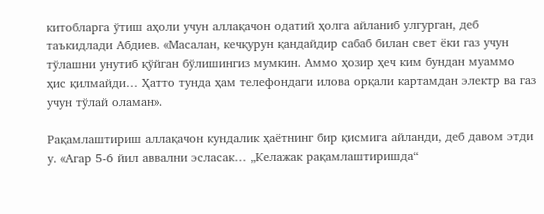китобларга ўтиш аҳоли учун аллақачон одатий ҳолга айланиб улгурган, деб таъкидлади Абдиев. «Масалан, кечқурун қандайдир сабаб билан свет ёки газ учун тўлашни унутиб қўйган бўлишингиз мумкин. Аммо ҳозир ҳеч ким бундан муаммо ҳис қилмайди… Ҳатто тунда ҳам телефондаги илова орқали картамдан электр ва газ учун тўлай оламан».

Рақамлаштириш аллақачон кундалик ҳаётнинг бир қисмига айланди, деб давом этди у. «Агар 5-6 йил аввални эсласак… „Келажак рақамлаштиришда“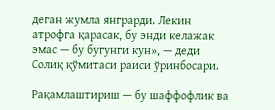деган жумла янграрди. Лекин атрофга қарасак, бу энди келажак эмас — бу бугунги кун», — деди Солиқ қўмитаси раиси ўринбосари.

Рақамлаштириш — бу шаффофлик ва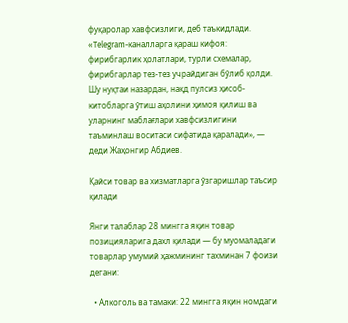фуқаролар хавфсизлиги, деб таъкидлади. «Telegram-каналларга қараш кифоя: фирибгарлик ҳолатлари, турли схемалар, фирибгарлар тез-тез учрайдиган бўлиб қолди. Шу нуқтаи назардан, нақд пулсиз ҳисоб-китобларга ўтиш аҳолини ҳимоя қилиш ва уларнинг маблағлари хавфсизлигини таъминлаш воситаси сифатида қаралади», — деди Жаҳонгир Абдиев.

Қайси товар ва хизматларга ўзгаришлар таъсир қилади

Янги талаблар 28 мингга яқин товар позицияларига дахл қилади — бу муомаладаги товарлар умумий ҳажмининг тахминан 7 фоизи дегани:

  • Алкоголь ва тамаки: 22 мингга яқин номдаги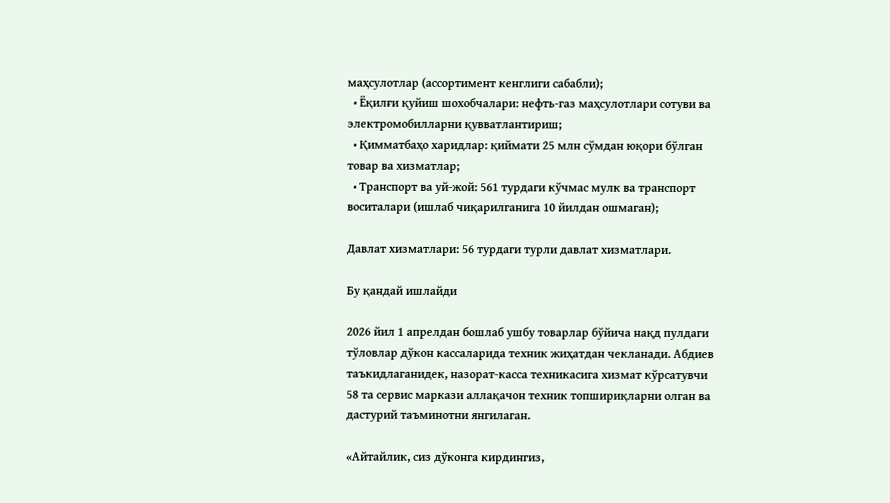маҳсулотлар (ассортимент кенглиги сабабли);
  • Ёқилғи қуйиш шохобчалари: нефть-газ маҳсулотлари сотуви ва электромобилларни қувватлантириш;
  • Қимматбаҳо харидлар: қиймати 25 млн сўмдан юқори бўлган товар ва хизматлар;
  • Транспорт ва уй-жой: 561 турдаги кўчмас мулк ва транспорт воситалари (ишлаб чиқарилганига 10 йилдан ошмаган);

Давлат хизматлари: 56 турдаги турли давлат хизматлари.

Бу қандай ишлайди

2026 йил 1 апрелдан бошлаб ушбу товарлар бўйича нақд пулдаги тўловлар дўкон кассаларида техник жиҳатдан чекланади. Абдиев таъкидлаганидек, назорат-касса техникасига хизмат кўрсатувчи 58 та сервис маркази аллақачон техник топшириқларни олган ва дастурий таъминотни янгилаган.

«Айтайлик, сиз дўконга кирдингиз,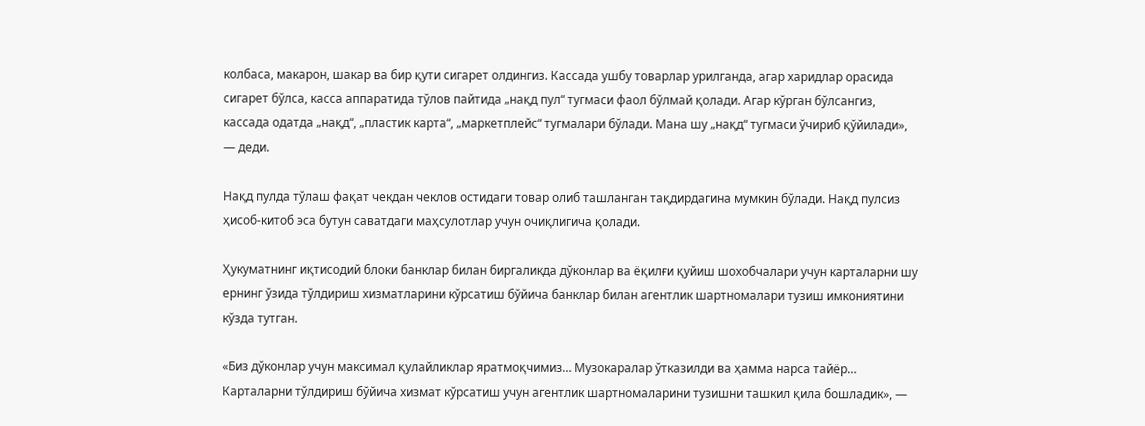колбаса, макарон, шакар ва бир қути сигарет олдингиз. Кассада ушбу товарлар урилганда, агар харидлар орасида сигарет бўлса, касса аппаратида тўлов пайтида „нақд пул“ тугмаси фаол бўлмай қолади. Агар кўрган бўлсангиз, кассада одатда „нақд“, „пластик карта“, „маркетплейс“ тугмалари бўлади. Мана шу „нақд“ тугмаси ўчириб қўйилади», — деди.

Нақд пулда тўлаш фақат чекдан чеклов остидаги товар олиб ташланган тақдирдагина мумкин бўлади. Нақд пулсиз ҳисоб-китоб эса бутун саватдаги маҳсулотлар учун очиқлигича қолади.

Ҳукуматнинг иқтисодий блоки банклар билан биргаликда дўконлар ва ёқилғи қуйиш шохобчалари учун карталарни шу ернинг ўзида тўлдириш хизматларини кўрсатиш бўйича банклар билан агентлик шартномалари тузиш имкониятини кўзда тутган.

«Биз дўконлар учун максимал қулайликлар яратмоқчимиз… Музокаралар ўтказилди ва ҳамма нарса тайёр… Карталарни тўлдириш бўйича хизмат кўрсатиш учун агентлик шартномаларини тузишни ташкил қила бошладик», —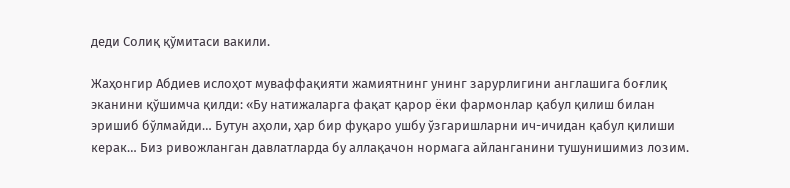деди Солиқ қўмитаси вакили.

Жаҳонгир Абдиев ислоҳот муваффақияти жамиятнинг унинг зарурлигини англашига боғлиқ эканини қўшимча қилди: «Бу натижаларга фақат қарор ёки фармонлар қабул қилиш билан эришиб бўлмайди… Бутун аҳоли, ҳар бир фуқаро ушбу ўзгаришларни ич-ичидан қабул қилиши керак… Биз ривожланган давлатларда бу аллақачон нормага айланганини тушунишимиз лозим.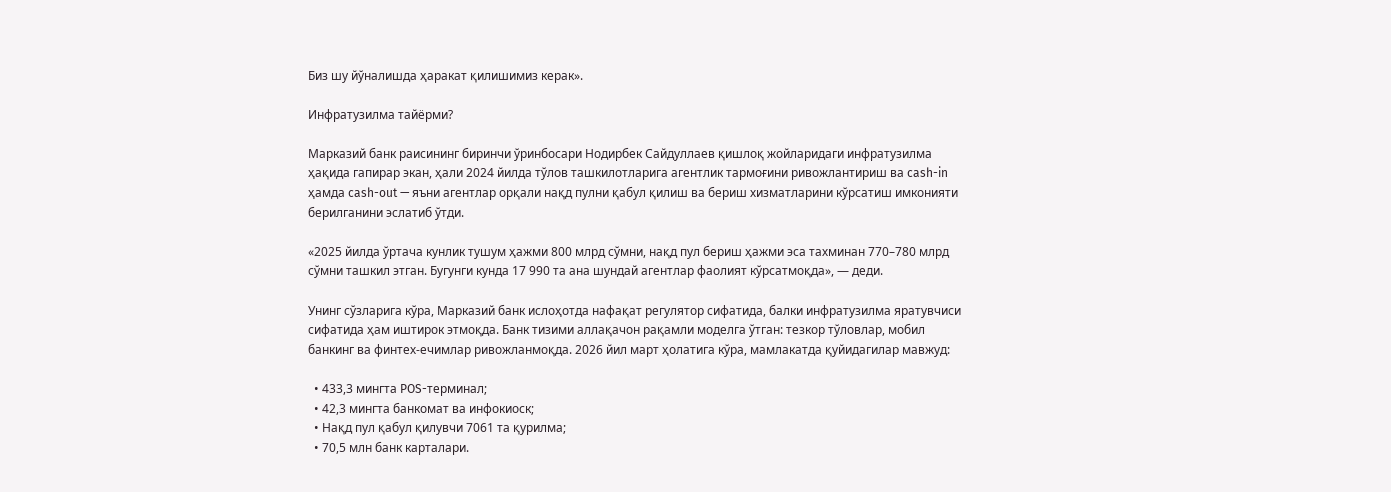Биз шу йўналишда ҳаракат қилишимиз керак».

Инфратузилма тайёрми?

Марказий банк раисининг биринчи ўринбосари Нодирбек Сайдуллаев қишлоқ жойларидаги инфратузилма ҳақида гапирар экан, ҳали 2024 йилда тўлов ташкилотларига агентлик тармоғини ривожлантириш ва cash-in ҳамда cash-out — яъни агентлар орқали нақд пулни қабул қилиш ва бериш хизматларини кўрсатиш имконияти берилганини эслатиб ўтди.

«2025 йилда ўртача кунлик тушум ҳажми 800 млрд сўмни, нақд пул бериш ҳажми эса тахминан 770–780 млрд сўмни ташкил этган. Бугунги кунда 17 990 та ана шундай агентлар фаолият кўрсатмоқда», — деди.

Унинг сўзларига кўра, Марказий банк ислоҳотда нафақат регулятор сифатида, балки инфратузилма яратувчиси сифатида ҳам иштирок этмоқда. Банк тизими аллақачон рақамли моделга ўтган: тезкор тўловлар, мобил банкинг ва финтех-ечимлар ривожланмоқда. 2026 йил март ҳолатига кўра, мамлакатда қуйидагилар мавжуд:

  • 433,3 мингта POS-терминал;
  • 42,3 мингта банкомат ва инфокиоск;
  • Нақд пул қабул қилувчи 7061 та қурилма;
  • 70,5 млн банк карталари.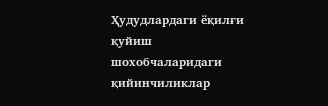Ҳудудлардаги ёқилғи қуйиш шохобчаларидаги қийинчиликлар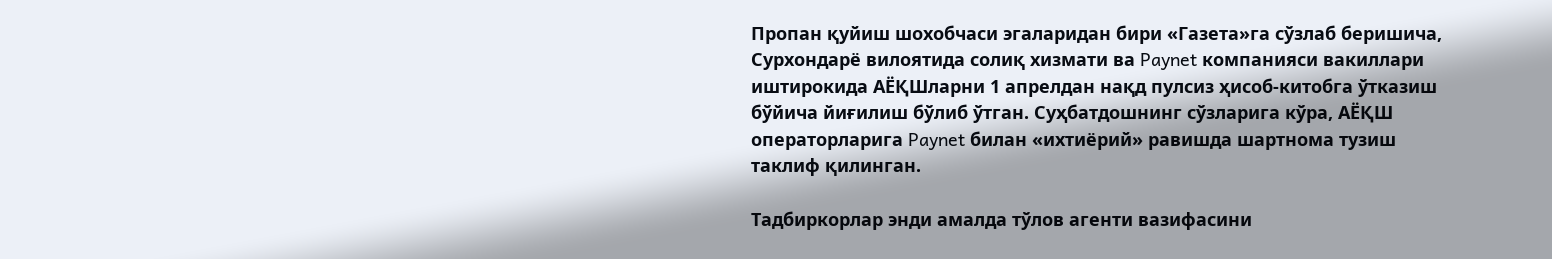Пропан қуйиш шохобчаси эгаларидан бири «Газета»га сўзлаб беришича, Сурхондарё вилоятида солиқ хизмати ва Paynet компанияси вакиллари иштирокида АЁҚШларни 1 апрелдан нақд пулсиз ҳисоб-китобга ўтказиш бўйича йиғилиш бўлиб ўтган. Суҳбатдошнинг сўзларига кўра, АЁҚШ операторларига Paynet билан «ихтиёрий» равишда шартнома тузиш таклиф қилинган.

Тадбиркорлар энди амалда тўлов агенти вазифасини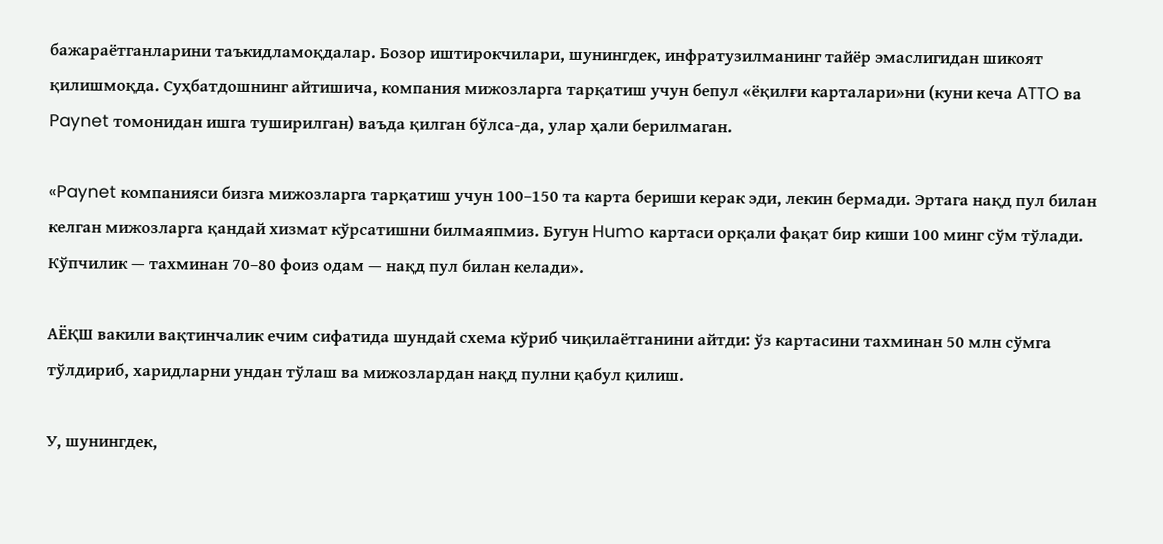бажараётганларини таъкидламоқдалар. Бозор иштирокчилари, шунингдек, инфратузилманинг тайёр эмаслигидан шикоят қилишмоқда. Суҳбатдошнинг айтишича, компания мижозларга тарқатиш учун бепул «ёқилғи карталари»ни (куни кеча ATTO ва Paynet томонидан ишга туширилган) ваъда қилган бўлса-да, улар ҳали берилмаган.

«Paynet компанияси бизга мижозларга тарқатиш учун 100–150 та карта бериши керак эди, лекин бермади. Эртага нақд пул билан келган мижозларга қандай хизмат кўрсатишни билмаяпмиз. Бугун Humo картаси орқали фақат бир киши 100 минг сўм тўлади. Кўпчилик — тахминан 70–80 фоиз одам — нақд пул билан келади».

АЁҚШ вакили вақтинчалик ечим сифатида шундай схема кўриб чиқилаётганини айтди: ўз картасини тахминан 50 млн сўмга тўлдириб, харидларни ундан тўлаш ва мижозлардан нақд пулни қабул қилиш.

У, шунингдек,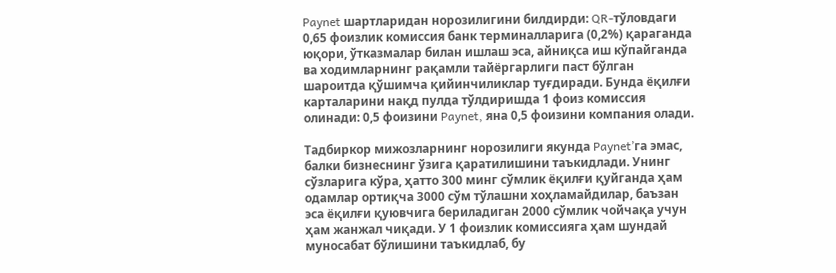Paynet шартларидан норозилигини билдирди: QR-тўловдаги 0,65 фоизлик комиссия банк терминалларига (0,2%) қараганда юқори, ўтказмалар билан ишлаш эса, айниқса иш кўпайганда ва ходимларнинг рақамли тайёргарлиги паст бўлган шароитда қўшимча қийинчиликлар туғдиради. Бунда ёқилғи карталарини нақд пулда тўлдиришда 1 фоиз комиссия олинади: 0,5 фоизини Paynet, яна 0,5 фоизини компания олади.

Тадбиркор мижозларнинг норозилиги якунда Paynet’га эмас, балки бизнеснинг ўзига қаратилишини таъкидлади. Унинг сўзларига кўра, ҳатто 300 минг сўмлик ёқилғи қуйганда ҳам одамлар ортиқча 3000 сўм тўлашни хоҳламайдилар, баъзан эса ёқилғи қуювчига бериладиган 2000 сўмлик чойчақа учун ҳам жанжал чиқади. У 1 фоизлик комиссияга ҳам шундай муносабат бўлишини таъкидлаб, бу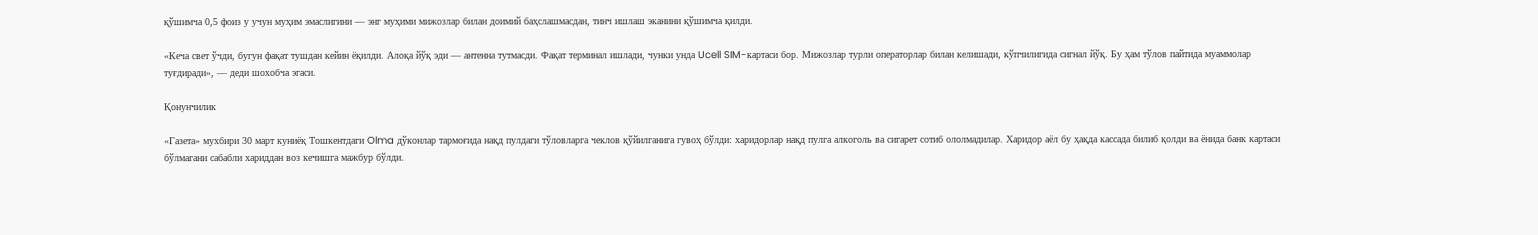қўшимча 0,5 фоиз у учун муҳим эмаслигини — энг муҳими мижозлар билан доимий баҳслашмасдан, тинч ишлаш эканини қўшимча қилди.

«Кеча свет ўчди, бугун фақат тушдан кейин ёқилди. Алоқа йўқ эди — антенна тутмасди. Фақат терминал ишлади, чунки унда Ucell SIM-картаси бор. Мижозлар турли операторлар билан келишади, кўпчилигида сигнал йўқ. Бу ҳам тўлов пайтида муаммолар туғдиради», — деди шохобча эгаси.

Қонунчилик

«Газета» мухбири 30 март куниёқ Тошкентдаги Olma дўконлар тармоғида нақд пулдаги тўловларга чеклов қўйилганига гувоҳ бўлди: харидорлар нақд пулга алкоголь ва сигарет сотиб ололмадилар. Харидор аёл бу ҳақда кассада билиб қолди ва ёнида банк картаси бўлмагани сабабли хариддан воз кечишга мажбур бўлди.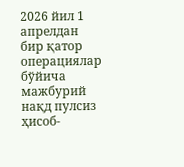2026 йил 1 апрелдан бир қатор операциялар бўйича мажбурий нақд пулсиз ҳисоб-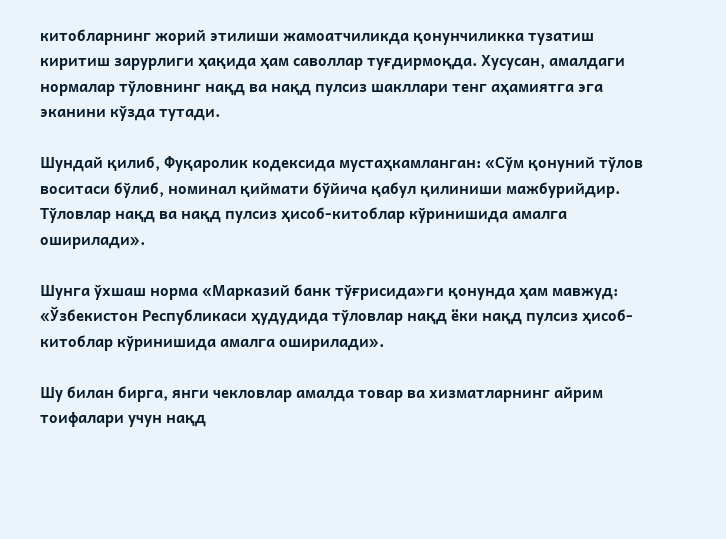китобларнинг жорий этилиши жамоатчиликда қонунчиликка тузатиш киритиш зарурлиги ҳақида ҳам саволлар туғдирмоқда. Хусусан, амалдаги нормалар тўловнинг нақд ва нақд пулсиз шакллари тенг аҳамиятга эга эканини кўзда тутади.

Шундай қилиб, Фуқаролик кодексида мустаҳкамланган: «Сўм қонуний тўлов воситаси бўлиб, номинал қиймати бўйича қабул қилиниши мажбурийдир. Тўловлар нақд ва нақд пулсиз ҳисоб-китоблар кўринишида амалга оширилади».

Шунга ўхшаш норма «Марказий банк тўғрисида»ги қонунда ҳам мавжуд: «Ўзбекистон Республикаси ҳудудида тўловлар нақд ёки нақд пулсиз ҳисоб-китоблар кўринишида амалга оширилади».

Шу билан бирга, янги чекловлар амалда товар ва хизматларнинг айрим тоифалари учун нақд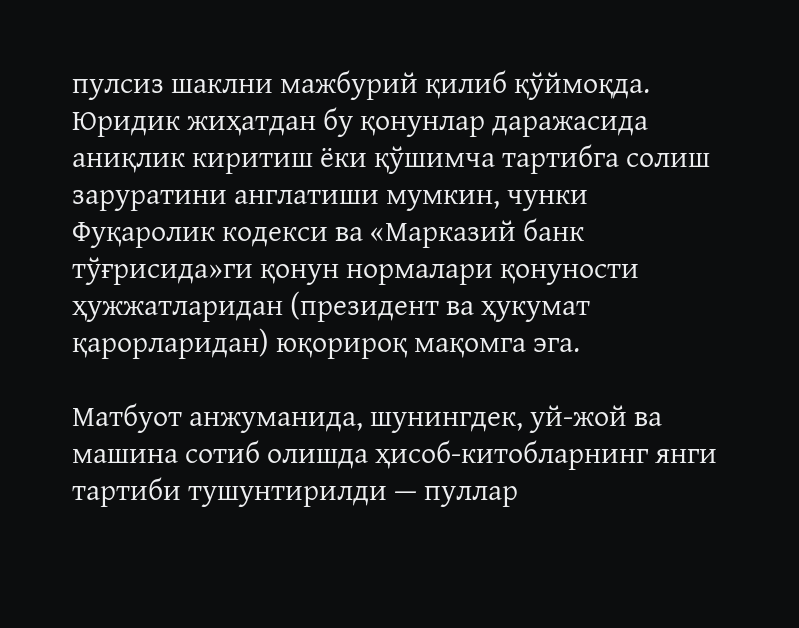пулсиз шаклни мажбурий қилиб қўймоқда. Юридик жиҳатдан бу қонунлар даражасида аниқлик киритиш ёки қўшимча тартибга солиш заруратини англатиши мумкин, чунки Фуқаролик кодекси ва «Марказий банк тўғрисида»ги қонун нормалари қонуности ҳужжатларидан (президент ва ҳукумат қарорларидан) юқорироқ мақомга эга.

Матбуот анжуманида, шунингдек, уй-жой ва машина сотиб олишда ҳисоб-китобларнинг янги тартиби тушунтирилди — пуллар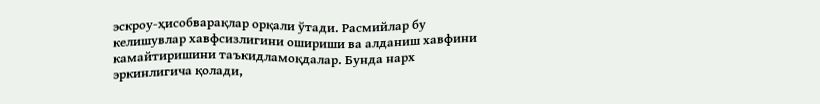эскроу-ҳисобварақлар орқали ўтади. Расмийлар бу келишувлар хавфсизлигини ошириши ва алданиш хавфини камайтиришини таъкидламоқдалар. Бунда нарх эркинлигича қолади,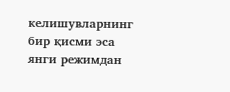келишувларнинг бир қисми эса янги режимдан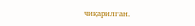чиқарилган.